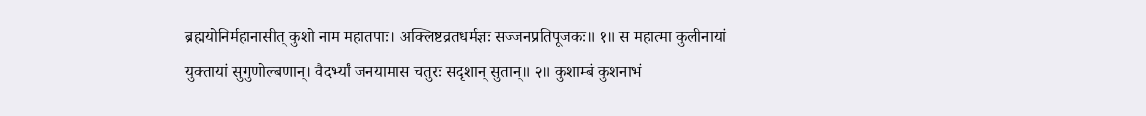ब्रह्मयोनिर्महानासीत् कुशो नाम महातपाः। अक्लिष्टव्रतधर्मज्ञः सज्जनप्रतिपूजकः॥ १॥ स महात्मा कुलीनायां युक्तायां सुगुणोल्बणान्। वैदर्भ्यां जनयामास चतुरः सदृशान् सुतान्॥ २॥ कुशाम्बं कुशनाभं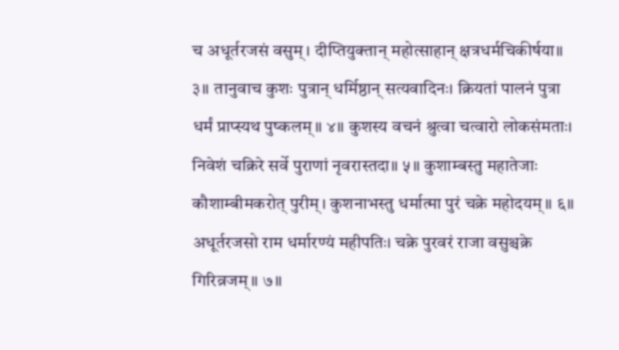च अधूर्तरजसं वसुम्। दीप्तियुक्तान् महोत्साहान् क्षत्रधर्मचिकीर्षया॥ ३॥ तानुवाच कुशः पुत्रान् धर्मिष्ठान् सत्यवादिनः। क्रियतां पालनं पुत्रा धर्मं प्राप्स्यथ पुष्कलम्॥ ४॥ कुशस्य वचनं श्रुत्वा चत्वारो लोकसंमताः। निवेशं चक्रिरे सर्वे पुराणां नृवरास्तदा॥ ५॥ कुशाम्बस्तु महातेजाः कौशाम्बीमकरोत् पुरीम्। कुशनाभस्तु धर्मात्मा पुरं चक्रे महोदयम्॥ ६॥ अधूर्तरजसो राम धर्मारण्यं महीपतिः। चक्रे पुरवरं राजा वसुश्चक्रे गिरिव्रजम्॥ ७॥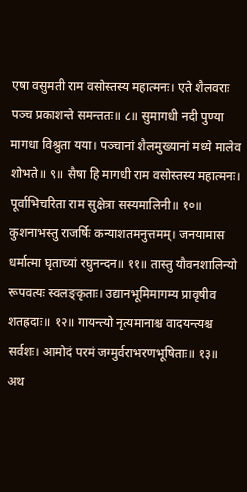एषा वसुमती राम वसोस्तस्य महात्मनः। एते शैलवराः पञ्च प्रकाशन्ते समन्ततः॥ ८॥ सुमागधी नदी पुण्या मागधा विश्रुता यया। पञ्चानां शैलमुख्यानां मध्ये मालेव शोभते॥ ९॥ सैषा हि मागधी राम वसोस्तस्य महात्मनः। पूर्वाभिचरिता राम सुक्षेत्रा सस्यमालिनी॥ १०॥ कुशनाभस्तु राजर्षिः कन्याशतमनुत्तमम्। जनयामास धर्मात्मा घृताच्यां रघुनन्दन॥ ११॥ तास्तु यौवनशालिन्यो रूपवत्यः स्वलङ्कृताः। उद्यानभूमिमागम्य प्रावृषीव शतह्रदाः॥ १२॥ गायन्त्यो नृत्यमानाश्च वादयन्त्यश्च सर्वशः। आमोदं परमं जग्मुर्वराभरणभूषिताः॥ १३॥ अथ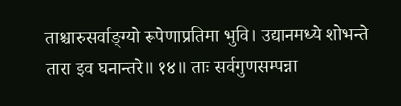ताश्चारुसर्वाङ्ग्यो रूपेणाप्रतिमा भुवि। उद्यानमध्ये शोभन्ते तारा इव घनान्तरे॥ १४॥ ताः सर्वगुणसम्पन्ना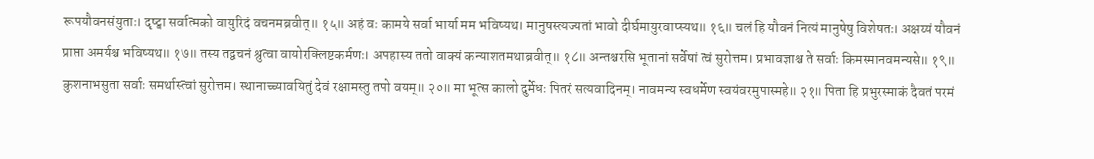रूपयौवनसंयुताः। दृष्ट्वा सर्वात्मको वायुरिदं वचनमब्रवीत्॥ १५॥ अहं वः कामये सर्वा भार्या मम भविष्यथ। मानुषस्त्यज्यतां भावो दीर्घमायुरवाप्स्यथ॥ १६॥ चलं हि यौवनं नित्यं मानुषेषु विशेषतः। अक्षय्यं यौवनं प्राप्ता अमर्यश्च भविष्यथ॥ १७॥ तस्य तद्वचनं श्रुत्वा वायोरक्लिष्टकर्मणः। अपहास्य ततो वाक्यं कन्याशतमथाब्रवीत्॥ १८॥ अन्तश्चरसि भूतानां सर्वेषां त्वं सुरोत्तम। प्रभावज्ञाश्च ते सर्वाः किमस्मानवमन्यसे॥ १९॥ कुशनाभसुता सर्वाः समर्थास्त्वां सुरोत्तम। स्थानाच्च्यावयितुं देवं रक्षामस्तु तपो वयम्॥ २०॥ मा भूत्स कालो दुर्मेधः पितरं सत्यवादिनम्। नावमन्य स्वधर्मेण स्वयंवरमुपास्महे॥ २१॥ पिता हि प्रभुरस्माकं दैवतं परमं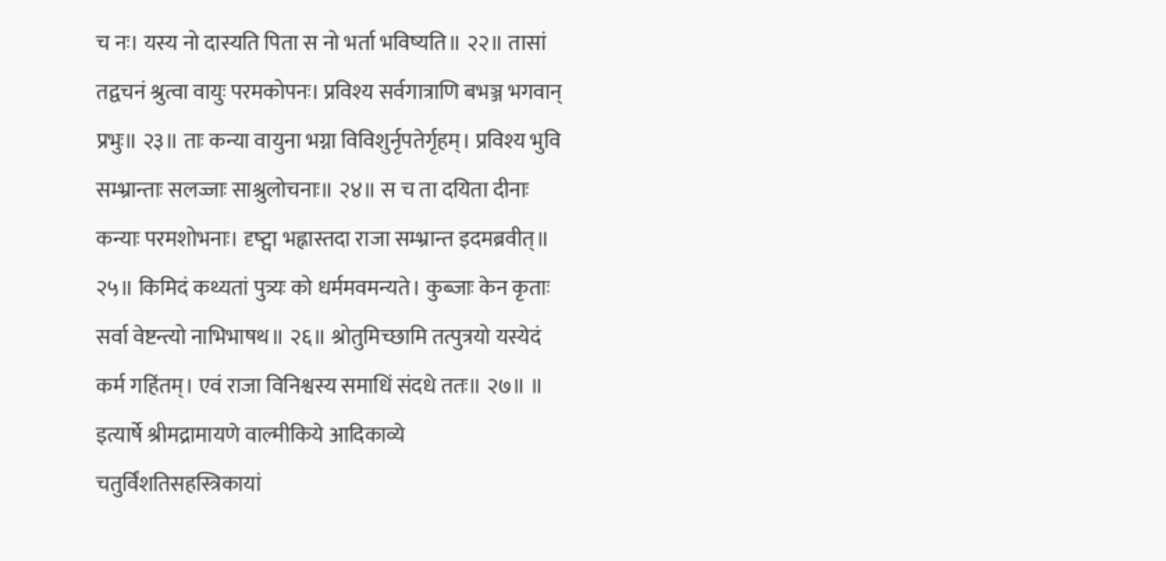च नः। यस्य नो दास्यति पिता स नो भर्ता भविष्यति॥ २२॥ तासां तद्वचनं श्रुत्वा वायुः परमकोपनः। प्रविश्य सर्वगात्राणि बभञ्ज भगवान् प्रभुः॥ २३॥ ताः कन्या वायुना भग्ना विविशुर्नृपतेर्गृहम्। प्रविश्य भुवि सम्भ्रान्ताः सलज्जाः साश्रुलोचनाः॥ २४॥ स च ता दयिता दीनाः कन्याः परमशोभनाः। दृष्ट्वा भह्नास्तदा राजा सम्भ्रान्त इदमब्रवीत्॥ २५॥ किमिदं कथ्यतां पुत्र्यः को धर्ममवमन्यते। कुब्जाः केन कृताः सर्वा वेष्टन्त्यो नाभिभाषथ॥ २६॥ श्रोतुमिच्छामि तत्पुत्रयो यस्येदं कर्म गहिंतम्। एवं राजा विनिश्वस्य समाधिं संदधे ततः॥ २७॥ ॥ इत्यार्षे श्रीमद्रामायणे वाल्मीकिये आदिकाव्ये चतुर्विंशतिसहस्त्रिकायां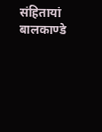संहितायां बालकाण्डे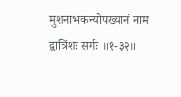मुशनाभकन्योपख्यानं नाम द्वात्रिंशः सर्गः ॥१-३२॥